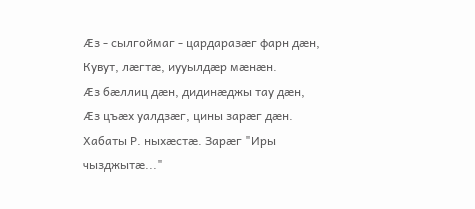Æз - сылгоймаг - цардаразæг фарн дæн,
Кувут, лæгтæ, иууылдæр мæнæн.
Æз бæллиц дæн, дидинæджы тау дæн,
Æз цъæх уалдзæг, цины зарæг дæн.
Хабаты Р. ныхæстæ. Зарæг "Иры
чызджытæ..."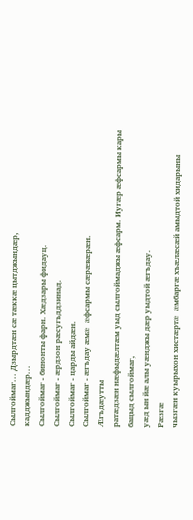Сылгоймаг... Дзырдтæн сæ тæккæ цытджындæр,
кадджындæр...
Сылгоймаг - бинонты фарн. Хæдзары фидауц.
Сылгоймаг - æрдзон рæсугьддзинад.
Сылгоймаг - царды айдæн.
Сылгоймаг - æгъдау æмæ æфсармы сæрæвæрæн.
Æгъдæутты
ратæдзæн нæфыдæлтæм уыд сылгоймаджы æфсарм. Иугæр æфсармы кары бацыд сылгоймаг,
уæд ын йæ алы уæнджы дæр уыдтой æгъдау.
Рæзгæ
чызгæн куырыхон хистæртæ æмбаргæ хъæлæсæй амыдтой хидарыны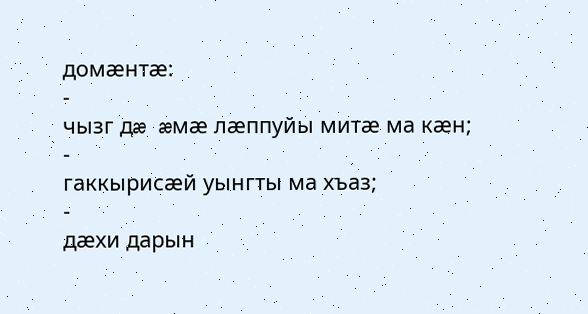домæнтæ:
-
чызг дæ æмæ лæппуйы митæ ма кæн;
-
гаккырисæй уынгты ма хъаз;
-
дæхи дарын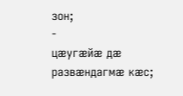зон;
-
цæугæйæ дæ развæндагмæ кæс;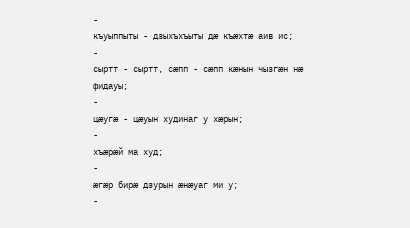-
къуыппыты - дзыхъхъыты дæ къæхтæ аив ис;
-
сыртт - сыртт, сæпп - сæпп кæнын чызгæн нæ фидауы;
-
цæугæ - цæуын худинаг у хæрын;
-
хъæрæй ма худ;
-
æгæр бирæ дзурын æнæуаг ми у;
-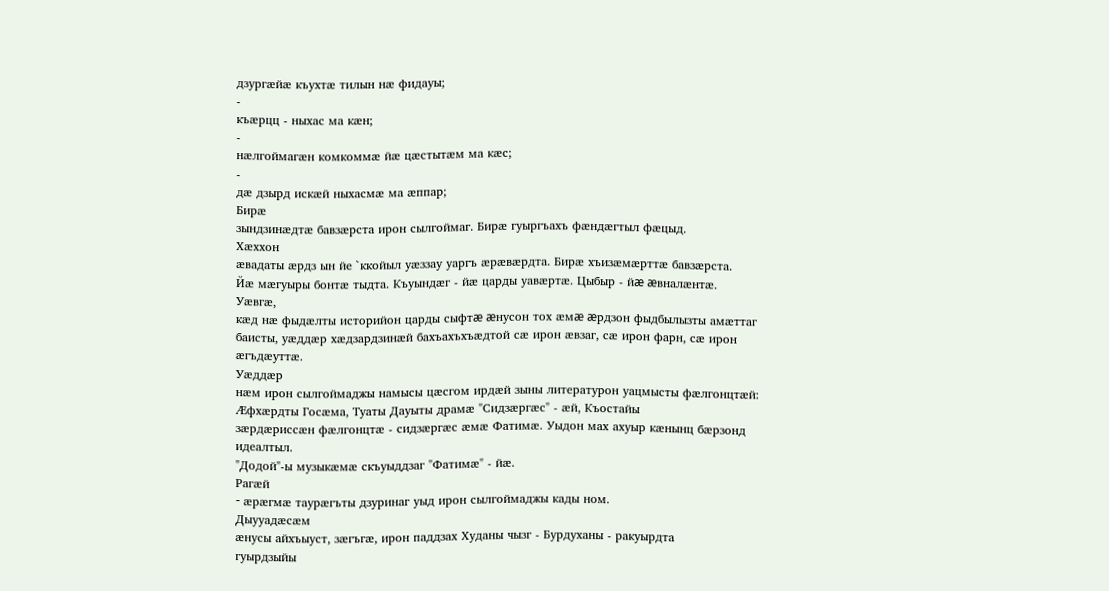дзургæйæ къухтæ тилын нæ фидауы;
-
къæрцц - ныхас ма кæн;
-
нæлгоймагæн комкоммæ йæ цæстытæм ма кæс;
-
дæ дзырд искæй ныхасмæ ма æппар;
Бирæ
зындзинæдтæ бавзæрста ирон сылгоймаг. Бирæ гуыргъахъ фæндæгтыл фæцыд.
Хæххон
æвадаты æрдз ын йе `ккойыл уæззау уаргъ æрæвæрдта. Бирæ хъизæмæрттæ бавзæрста.
Йæ мæгуыры бонтæ тыдта. Къуындæг - йæ царды уавæртæ. Цыбыр - йæ æвналæнтæ.
Уæвгæ,
кæд нæ фыдæлты историйон царды сыфтæ æнусон тох æмæ æрдзон фыдбылызты амæттаг
баисты, уæддæр хæдзардзинæй бахъахъхъæдтой сæ ирон æвзаг, сæ ирон фарн, сæ ирон
æгъдæуттæ.
Уæддæр
нæм ирон сылгоймаджы намысы цæсгом ирдæй зыны литературон уацмысты фæлгонцтæй:
Æфхæрдты Госæма, Туаты Дауыты драмæ "Сидзæргæс" - æй, Къостайы
зæрдæриссæн фæлгонцтæ - сидзæргæс æмæ Фатимæ. Уыдон мах ахуыр кæнынц бæрзонд
идеалтыл.
"Додой"-ы музыкæмæ скъуыддзаг "Фатимæ" - йæ.
Рагæй
- æрæгмæ таурæгъты дзуринаг уыд ирон сылгоймаджы кады ном.
Дыууадæсæм
æнусы айхъыуст, зæгъгæ, ирон паддзах Худаны чызг - Бурдуханы - ракуырдта
гуырдзыйы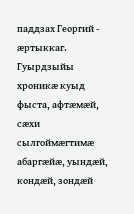паддзах Георгий - æртыккаг. Гуырдзыйы хроникæ куыд фыста, афтæмæй,
сæхи сылгоймæгтимæ абаргæйæ, уындæй, кондæй, зондæй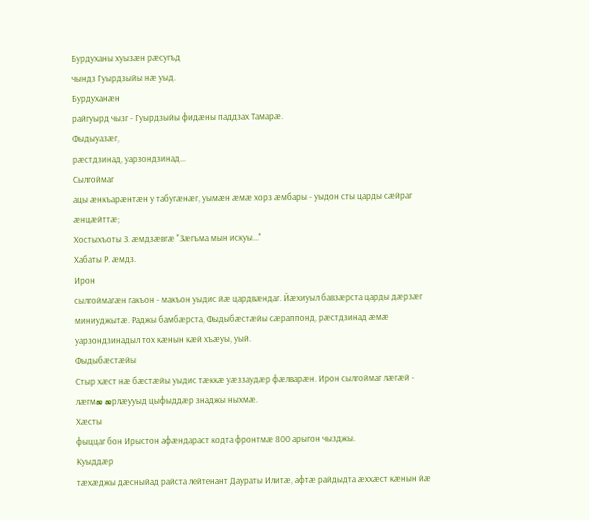Бурдуханы хуызæн рæсугъд
чындз Гуырдзыйы нæ уыд.
Бурдуханæн
райгуырд чызг - Гуырдзыйы фидæны паддзах Тамарæ.
Фыдыуазæг,
рæстдзинад, уарзондзинад...
Сылгоймаг
ацы æнкъарæнтæн у табугæнæг, уымæн æмæ хорз æмбары - уыдон сты царды сæйраг
æнцæйттæ;
Хостыхъоты З. æмдзæвгæ "Зæгъма мын искуы..."
Хабаты Р. æмдз.
Ирон
сылгоймагæн гакъон - макъон уыдис йæ цардвæндаг. Йæхиуыл бавзæрста царды дæрзæг
миниуджытæ. Раджы бамбæрста, Фыдыбæстæйы сæраппонд, рæстдзинад æмæ
уарзондзинадыл тох кæнын кæй хъæуы, уый.
Фыдыбæстæйы
Стыр хæст нæ бæстæйы уыдис тæккæ уæззаудæр фæлварæн. Ирон сылгоймаг лæгæй -
лæгмæ æрлæууыд цыфыддæр знаджы ныхмæ.
Хæсты
фыццаг бон Ирыстон афæндараст кодта фронтмæ 800 арыгон чызджы.
Куыддæр
тæхæджы дæсныйад райста лейтенант Даураты Илитæ, афтæ райдыдта æххæст кæнын йæ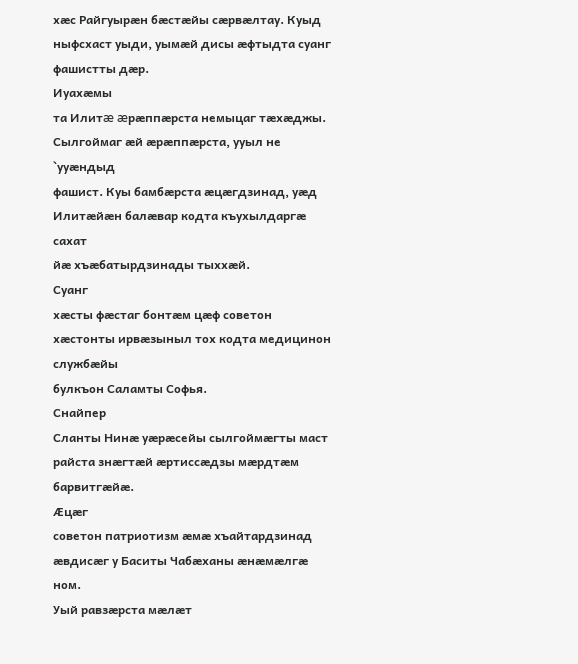хæс Райгуырæн бæстæйы сæрвæлтау. Куыд ныфсхаст уыди, уымæй дисы æфтыдта суанг
фашистты дæр.
Иуахæмы
та Илитæ æрæппæрста немыцаг тæхæджы. Сылгоймаг æй æрæппæрста, ууыл не `ууæндыд
фашист. Куы бамбæрста æцæгдзинад, уæд Илитæйæн балæвар кодта къухылдаргæ сахат
йæ хъæбатырдзинады тыххæй.
Суанг
хæсты фæстаг бонтæм цæф советон хæстонты ирвæзыныл тох кодта медицинон службæйы
булкъон Саламты Софья.
Снайпер
Сланты Нинæ уæрæсейы сылгоймæгты маст райста знæгтæй æртиссæдзы мæрдтæм
барвитгæйæ.
Æцæг
советон патриотизм æмæ хъайтардзинад æвдисæг у Баситы Чабæханы æнæмæлгæ ном.
Уый равзæрста мæлæт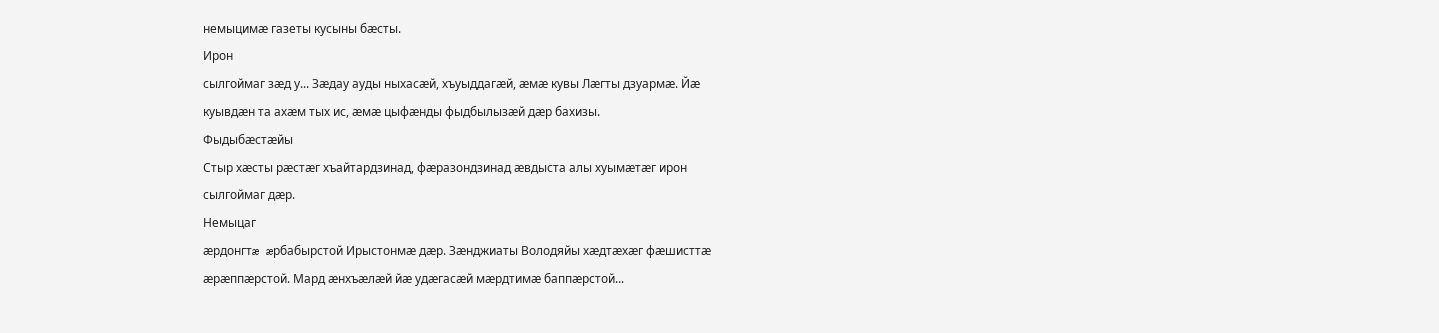немыцимæ газеты кусыны бæсты.
Ирон
сылгоймаг зæд у... Зæдау ауды ныхасæй, хъуыддагæй, æмæ кувы Лæгты дзуармæ. Йæ
куывдæн та ахæм тых ис, æмæ цыфæнды фыдбылызæй дæр бахизы.
Фыдыбæстæйы
Стыр хæсты рæстæг хъайтардзинад, фæразондзинад æвдыста алы хуымæтæг ирон
сылгоймаг дæр.
Немыцаг
æрдонгтæ æрбабырстой Ирыстонмæ дæр. Зæнджиаты Володяйы хæдтæхæг фæшисттæ
æрæппæрстой. Мард æнхъæлæй йæ удæгасæй мæрдтимæ баппæрстой...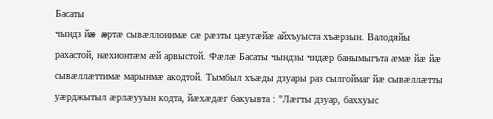Басаты
чындз йæ æртæ сывæллонимæ сæ рæзты цæугæйæ айхъуыста хъæрзын. Валодяйы
рахастой, нæхионтæм æй арвыстой. Фæлæ Басаты чындзы чидæр банымыгъта æмæ йæ йæ
сывæллæттимæ марынмæ акодтой. Тымбыл хъæды дзуары раз сылгоймаг йæ сывæллæтты
уæрджытыл æрлæууын кодта, йæхæдæг бакуывта : "Лæгты дзуар, баххуыс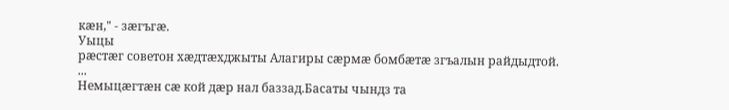кæн," - зæгъгæ.
Уыцы
рæстæг советон хæдтæхджыты Алагиры сæрмæ бомбæтæ згъалын райдыдтой.
...
Немыцæгтæн сæ кой дæр нал баззад.Басаты чындз та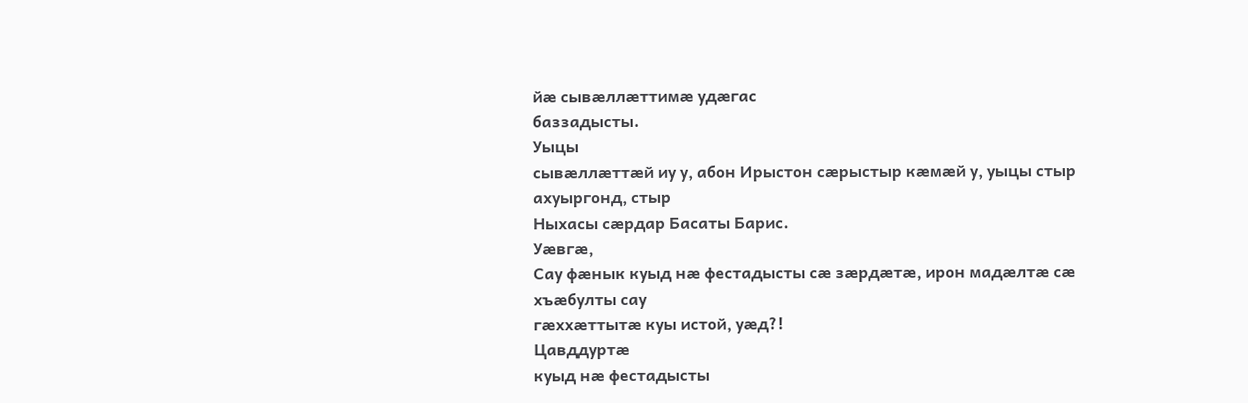йæ сывæллæттимæ удæгас
баззадысты.
Уыцы
сывæллæттæй иу у, абон Ирыстон сæрыстыр кæмæй у, уыцы стыр ахуыргонд, стыр
Ныхасы сæрдар Басаты Барис.
Уæвгæ,
Сау фæнык куыд нæ фестадысты сæ зæрдæтæ, ирон мадæлтæ сæ хъæбулты сау
гæххæттытæ куы истой, уæд?!
Цавддуртæ
куыд нæ фестадысты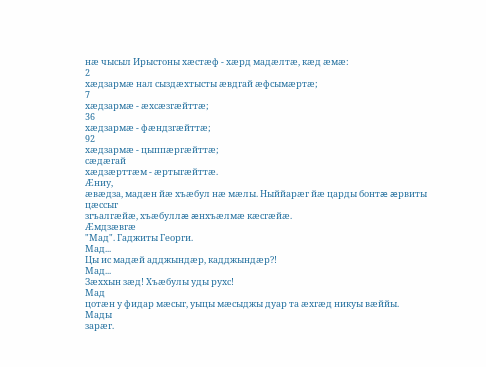нæ чысыл Ирыстоны хæстæф - хæрд мадæлтæ, кæд æмæ:
2
хæдзармæ нал сыздæхтысты æвдгай æфсымæртæ;
7
хæдзармæ - æхсæзгæйттæ;
36
хæдзармæ - фæндзгæйттæ;
92
хæдзармæ - цыппæргæйттæ;
сæдæгай
хæдзæрттæм - æртыгæйттæ.
Æниу,
æвæдза, мадæн йæ хъæбул нæ мæлы. Ныййарæг йæ царды бонтæ æрвиты цæссыг
згъалгæйæ, хъæбуллæ æнхъæлмæ кæсгæйæ.
Æмдзæвгæ
"Мад". Гаджиты Георги.
Мад...
Цы ис мадæй адджындæр, кадджындæр?!
Мад...
Зæххын зæд! Хъæбулы уды рухс!
Мад
цотæн у фидар мæсыг, уыцы мæсыджы дуар та æхгæд никуы вæййы.
Мады
зарæг.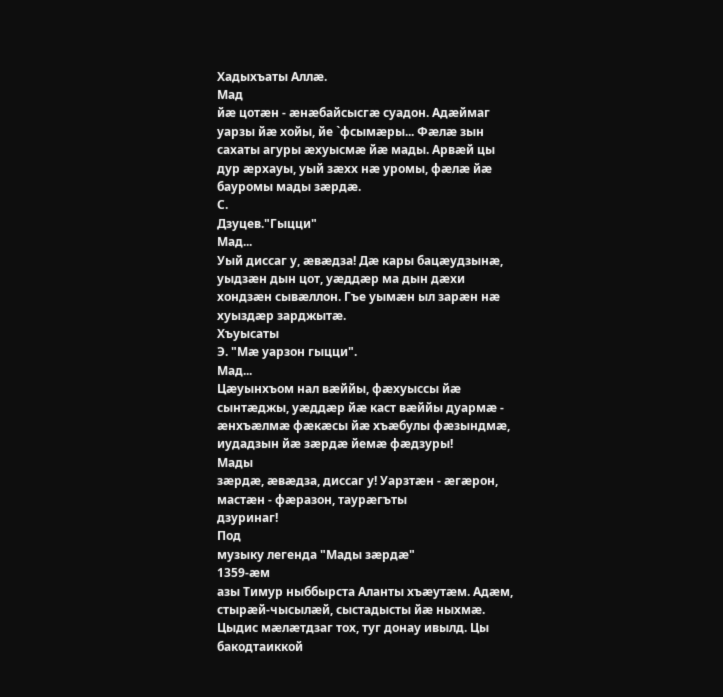Хадыхъаты Аллæ.
Мад
йæ цотæн - æнæбайсысгæ суадон. Адæймаг уарзы йæ хойы, йе `фсымæры... Фæлæ зын
сахаты агуры æхуысмæ йæ мады. Арвæй цы дур æрхауы, уый зæхх нæ уромы, фæлæ йæ
бауромы мады зæрдæ.
С.
Дзуцев."Гыцци"
Мад...
Уый диссаг у, æвæдза! Дæ кары бацæудзынæ, уыдзæн дын цот, уæддæр ма дын дæхи
хондзæн сывæллон. Гъе уымæн ыл зарæн нæ хуыздæр зарджытæ.
Хъуысаты
Э. "Мæ уарзон гыцци".
Мад...
Цæуынхъом нал вæййы, фæхуыссы йæ сынтæджы, уæддæр йæ каст вæййы дуармæ -
æнхъæлмæ фæкæсы йæ хъæбулы фæзындмæ, иудадзын йæ зæрдæ йемæ фæдзуры!
Мады
зæрдæ, æвæдза, диссаг у! Уарзтæн - æгæрон, мастæн - фæразон, таурæгъты
дзуринаг!
Под
музыку легенда "Мады зæрдæ"
1359-æм
азы Тимур ныббырста Аланты хъæутæм. Адæм, стырæй-чысылæй, сыстадысты йæ ныхмæ.
Цыдис мæлæтдзаг тох, туг донау ивылд. Цы бакодтаиккой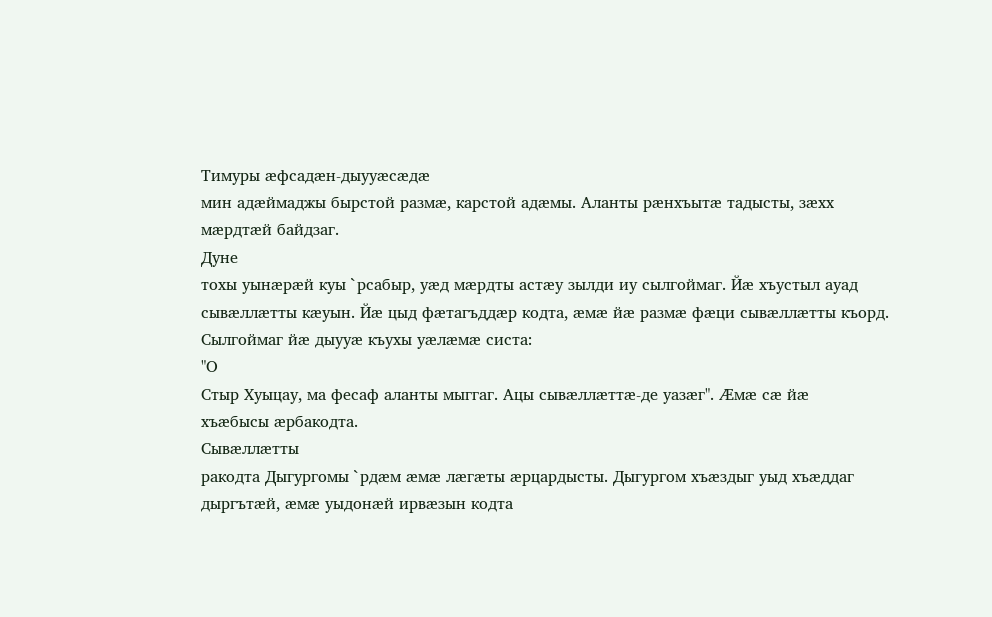Тимуры æфсадæн-дыууæсæдæ
мин адæймаджы бырстой размæ, карстой адæмы. Аланты рæнхъытæ тадысты, зæхх
мæрдтæй байдзаг.
Дуне
тохы уынæрæй куы `рсабыр, уæд мæрдты астæу зылди иу сылгоймаг. Йæ хъустыл ауад
сывæллæтты кæуын. Йæ цыд фæтагъддæр кодта, æмæ йæ размæ фæци сывæллæтты къорд.
Сылгоймаг йæ дыууæ къухы уæлæмæ систа:
"О
Стыр Хуыцау, ма фесаф аланты мыггаг. Ацы сывæллæттæ-де уазæг". Æмæ сæ йæ
хъæбысы æрбакодта.
Сывæллæтты
ракодта Дыгургомы `рдæм æмæ лæгæты æрцардысты. Дыгургом хъæздыг уыд хъæддаг
дыргътæй, æмæ уыдонæй ирвæзын кодта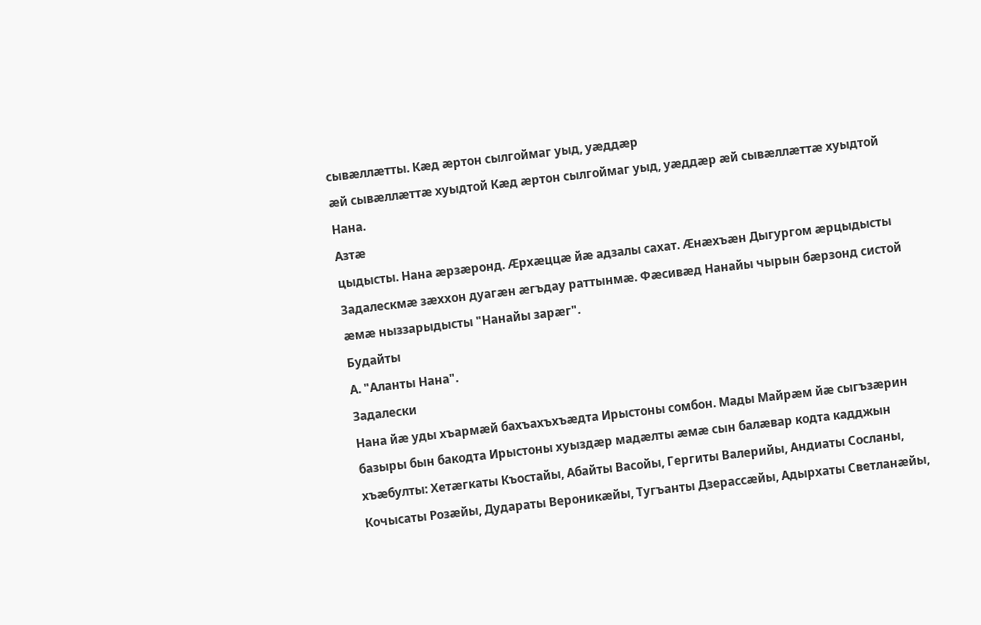сывæллæтты. Кæд æртон сылгоймаг уыд, уæддæр
æй сывæллæттæ хуыдтой Кæд æртон сылгоймаг уыд, уæддæр æй сывæллæттæ хуыдтой
Нана.
Азтæ
цыдысты. Нана æрзæронд. Æрхæццæ йæ адзалы сахат. Æнæхъæн Дыгургом æрцыдысты
Задалескмæ зæххон дуагæн æгъдау раттынмæ. Фæсивæд Нанайы чырын бæрзонд систой
æмæ ныззарыдысты "Нанайы зарæг".
Будайты
А. "Аланты Нана".
Задалески
Нана йæ уды хъармæй бахъахъхъæдта Ирыстоны сомбон. Мады Майрæм йæ сыгъзæрин
базыры бын бакодта Ирыстоны хуыздæр мадæлты æмæ сын балæвар кодта кадджын
хъæбулты: Хетæгкаты Къостайы, Абайты Васойы, Гергиты Валерийы, Андиаты Сосланы,
Кочысаты Розæйы, Дудараты Вероникæйы, Тугъанты Дзерассæйы, Адырхаты Светланæйы,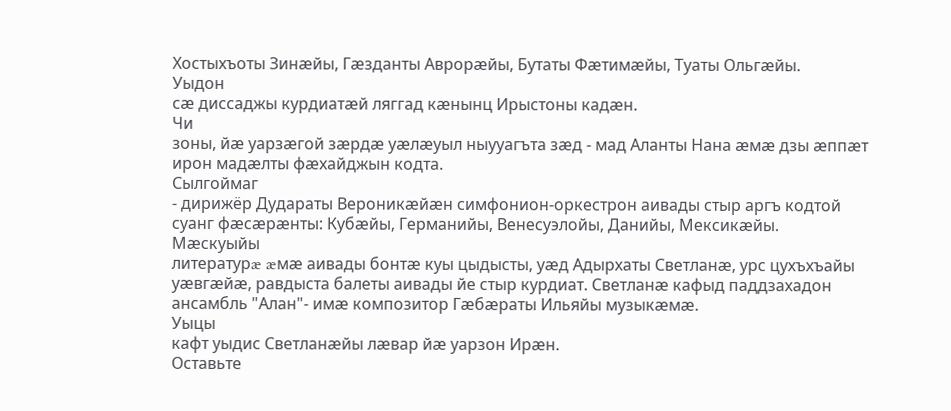Хостыхъоты Зинæйы, Гæзданты Аврорæйы, Бутаты Фæтимæйы, Туаты Ольгæйы.
Уыдон
сæ диссаджы курдиатæй ляггад кæнынц Ирыстоны кадæн.
Чи
зоны, йæ уарзæгой зæрдæ уæлæуыл ныууагъта зæд - мад Аланты Нана æмæ дзы æппæт
ирон мадæлты фæхайджын кодта.
Сылгоймаг
- дирижёр Дудараты Вероникæйæн симфонион-оркестрон аивады стыр аргъ кодтой
суанг фæсæрæнты: Кубæйы, Германийы, Венесуэлойы, Данийы, Мексикæйы.
Мæскуыйы
литературæ æмæ аивады бонтæ куы цыдысты, уæд Адырхаты Светланæ, урс цухъхъайы
уæвгæйæ, равдыста балеты аивады йе стыр курдиат. Светланæ кафыд паддзахадон
ансамбль "Алан"- имæ композитор Гæбæраты Ильяйы музыкæмæ.
Уыцы
кафт уыдис Светланæйы лæвар йæ уарзон Ирæн.
Оставьте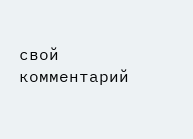свой комментарий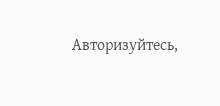Авторизуйтесь,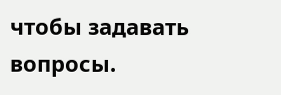чтобы задавать вопросы.